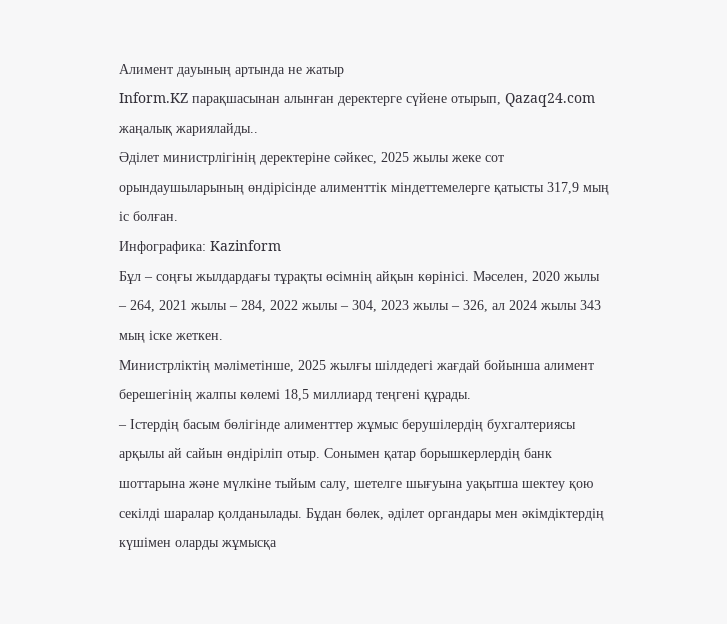Алимент дауының артында не жатыр
Inform.KZ парақшасынан алынған деректерге сүйене отырып, Qazaq24.com жаңалық жариялайды..
Әділет министрлігінің деректеріне сәйкес, 2025 жылы жеке сот орындаушыларының өндірісінде алименттік міндеттемелерге қатысты 317,9 мың іс болған.
Инфографика: Kazinform
Бұл – соңғы жылдардағы тұрақты өсімнің айқын көрінісі. Мәселен, 2020 жылы – 264, 2021 жылы – 284, 2022 жылы – 304, 2023 жылы – 326, ал 2024 жылы 343 мың іске жеткен.
Министрліктің мәліметінше, 2025 жылғы шілдедегі жағдай бойынша алимент берешегінің жалпы көлемі 18,5 миллиард теңгені құрады.
– Істердің басым бөлігінде алименттер жұмыс берушілердің бухгалтериясы арқылы ай сайын өндіріліп отыр. Сонымен қатар борышкерлердің банк шоттарына және мүлкіне тыйым салу, шетелге шығуына уақытша шектеу қою секілді шаралар қолданылады. Бұдан бөлек, әділет органдары мен әкімдіктердің күшімен оларды жұмысқа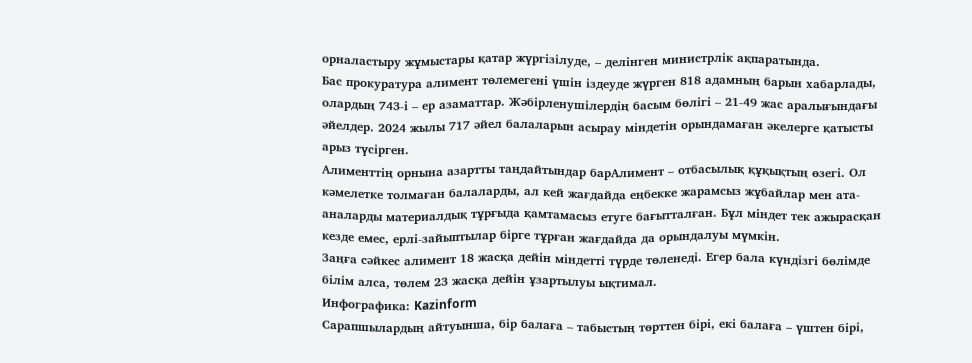орналастыру жұмыстары қатар жүргізілуде, – делінген министрлік ақпаратында.
Бас прокуратура алимент төлемегені үшін іздеуде жүрген 818 адамның барын хабарлады, олардың 743-і – ер азаматтар. Жәбірленушілердің басым бөлігі – 21-49 жас аралығындағы әйелдер. 2024 жылы 717 әйел балаларын асырау міндетін орындамаған әкелерге қатысты арыз түсірген.
Алименттің орнына азартты таңдайтындар барАлимент – отбасылық құқықтың өзегі. Ол кәмелетке толмаған балаларды, ал кей жағдайда еңбекке жарамсыз жұбайлар мен ата-аналарды материалдық тұрғыда қамтамасыз етуге бағытталған. Бұл міндет тек ажырасқан кезде емес, ерлі-зайыптылар бірге тұрған жағдайда да орындалуы мүмкін.
Заңға сәйкес алимент 18 жасқа дейін міндетті түрде төленеді. Егер бала күндізгі бөлімде білім алса, төлем 23 жасқа дейін ұзартылуы ықтимал.
Инфографика: Kazinform
Сарапшылардың айтуынша, бір балаға – табыстың төрттен бірі, екі балаға – үштен бірі,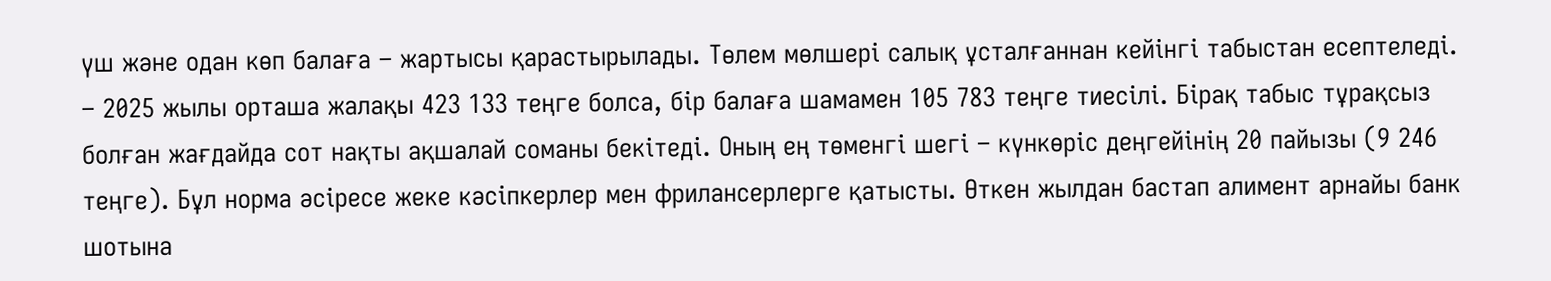үш және одан көп балаға – жартысы қарастырылады. Төлем мөлшері салық ұсталғаннан кейінгі табыстан есептеледі.
– 2025 жылы орташа жалақы 423 133 теңге болса, бір балаға шамамен 105 783 теңге тиесілі. Бірақ табыс тұрақсыз болған жағдайда сот нақты ақшалай соманы бекітеді. Оның ең төменгі шегі – күнкөріс деңгейінің 20 пайызы (9 246 теңге). Бұл норма әсіресе жеке кәсіпкерлер мен фрилансерлерге қатысты. Өткен жылдан бастап алимент арнайы банк шотына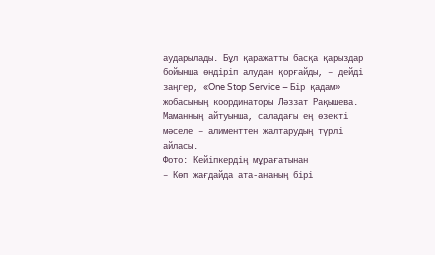аударылады. Бұл қаражатты басқа қарыздар бойынша өндіріп алудан қорғайды, – дейді заңгер, «One Stop Service – Бір қадам» жобасының координаторы Ләззат Рақышева.
Маманның айтуынша, саладағы ең өзекті мәселе – алименттен жалтарудың түрлі айласы.
Фото: Кейіпкердің мұрағатынан
– Көп жағдайда ата-ананың бірі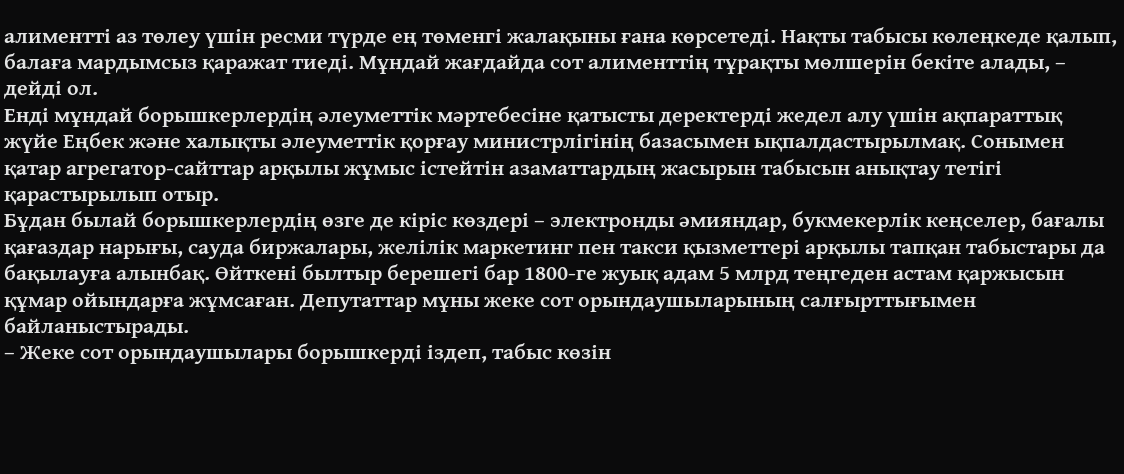алиментті аз төлеу үшін ресми түрде ең төменгі жалақыны ғана көрсетеді. Нақты табысы көлеңкеде қалып, балаға мардымсыз қаражат тиеді. Мұндай жағдайда сот алименттің тұрақты мөлшерін бекіте алады, – дейді ол.
Енді мұндай борышкерлердің әлеуметтік мәртебесіне қатысты деректерді жедел алу үшін ақпараттық жүйе Еңбек және халықты әлеуметтік қорғау министрлігінің базасымен ықпалдастырылмақ. Сонымен қатар агрегатор-сайттар арқылы жұмыс істейтін азаматтардың жасырын табысын анықтау тетігі қарастырылып отыр.
Бұдан былай борышкерлердің өзге де кіріс көздері – электронды әмияндар, букмекерлік кеңселер, бағалы қағаздар нарығы, сауда биржалары, желілік маркетинг пен такси қызметтері арқылы тапқан табыстары да бақылауға алынбақ. Өйткені былтыр берешегі бар 1800-ге жуық адам 5 млрд теңгеден астам қаржысын құмар ойындарға жұмсаған. Депутаттар мұны жеке сот орындаушыларының салғырттығымен байланыстырады.
– Жеке сот орындаушылары борышкерді іздеп, табыс көзін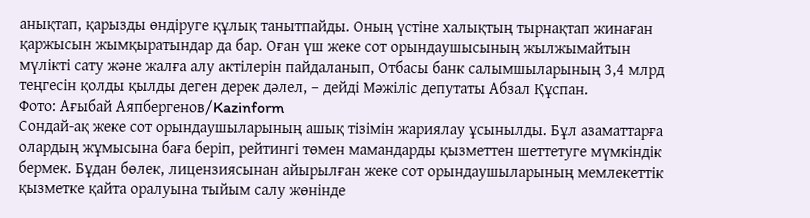анықтап, қарызды өндіруге құлық танытпайды. Оның үстіне халықтың тырнақтап жинаған қаржысын жымқыратындар да бар. Оған үш жеке сот орындаушысының жылжымайтын мүлікті сату және жалға алу актілерін пайдаланып, Отбасы банк салымшыларының 3,4 млрд теңгесін қолды қылды деген дерек дәлел, – дейді Мәжіліс депутаты Абзал Құспан.
Фото: Ағыбай Аяпбергенов/Kazinform
Сондай-ақ жеке сот орындаушыларының ашық тізімін жариялау ұсынылды. Бұл азаматтарға олардың жұмысына баға беріп, рейтингі төмен мамандарды қызметтен шеттетуге мүмкіндік бермек. Бұдан бөлек, лицензиясынан айырылған жеке сот орындаушыларының мемлекеттік қызметке қайта оралуына тыйым салу жөнінде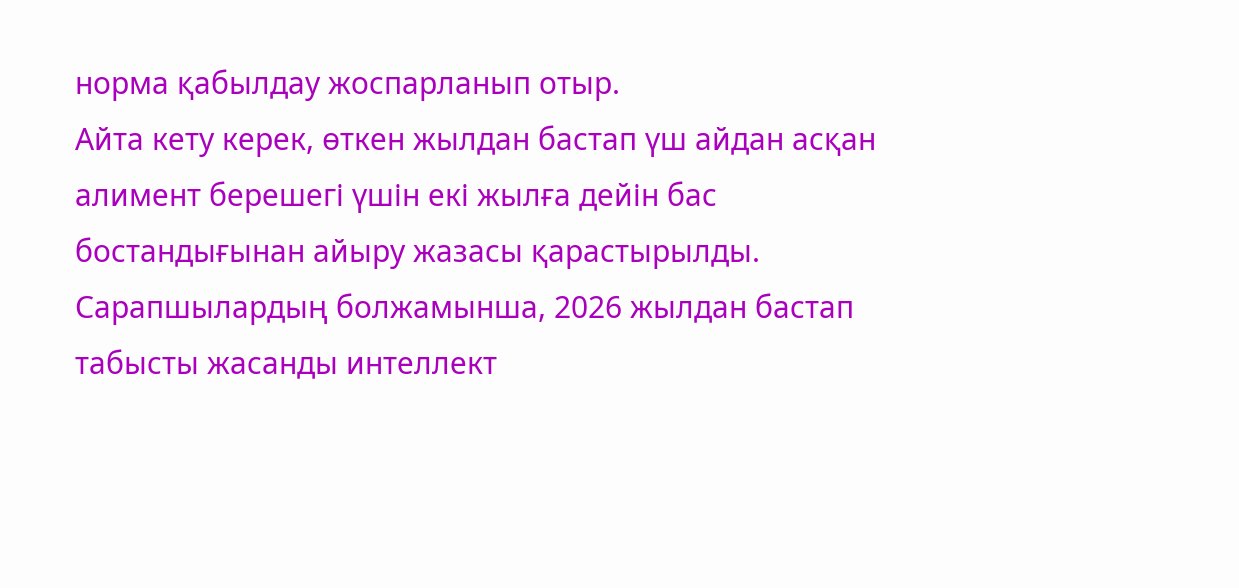норма қабылдау жоспарланып отыр.
Айта кету керек, өткен жылдан бастап үш айдан асқан алимент берешегі үшін екі жылға дейін бас бостандығынан айыру жазасы қарастырылды.
Сарапшылардың болжамынша, 2026 жылдан бастап табысты жасанды интеллект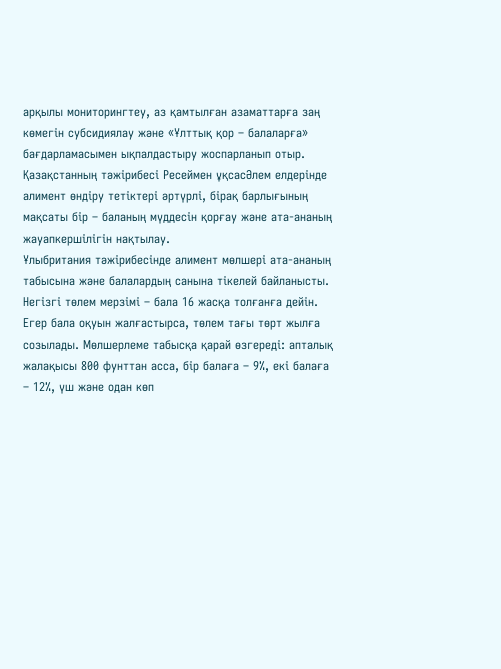арқылы мониторингтеу, аз қамтылған азаматтарға заң көмегін субсидиялау және «Ұлттық қор – балаларға» бағдарламасымен ықпалдастыру жоспарланып отыр.
Қазақстанның тәжірибесі Ресеймен ұқсасӘлем елдерінде алимент өндіру тетіктері әртүрлі, бірақ барлығының мақсаты бір – баланың мүддесін қорғау және ата-ананың жауапкершілігін нақтылау.
Ұлыбритания тәжірибесінде алимент мөлшері ата-ананың табысына және балалардың санына тікелей байланысты. Негізгі төлем мерзімі – бала 16 жасқа толғанға дейін. Егер бала оқуын жалғастырса, төлем тағы төрт жылға созылады. Мөлшерлеме табысқа қарай өзгереді: апталық жалақысы 800 фунттан асса, бір балаға – 9%, екі балаға – 12%, үш және одан көп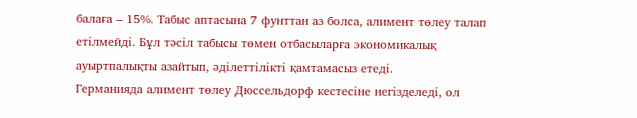балаға – 15%. Табыс аптасына 7 фунттан аз болса, алимент төлеу талап етілмейді. Бұл тәсіл табысы төмен отбасыларға экономикалық ауыртпалықты азайтып, әділеттілікті қамтамасыз етеді.
Германияда алимент төлеу Дюссельдорф кестесіне негізделеді, ол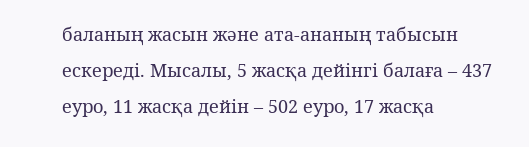баланың жасын және ата-ананың табысын ескереді. Мысалы, 5 жасқа дейінгі балаға – 437 еуро, 11 жасқа дейін – 502 еуро, 17 жасқа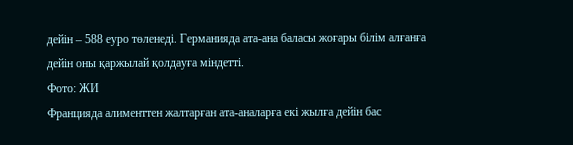дейін – 588 еуро төленеді. Германияда ата-ана баласы жоғары білім алғанға дейін оны қаржылай қолдауға міндетті.
Фото: ЖИ
Францияда алименттен жалтарған ата-аналарға екі жылға дейін бас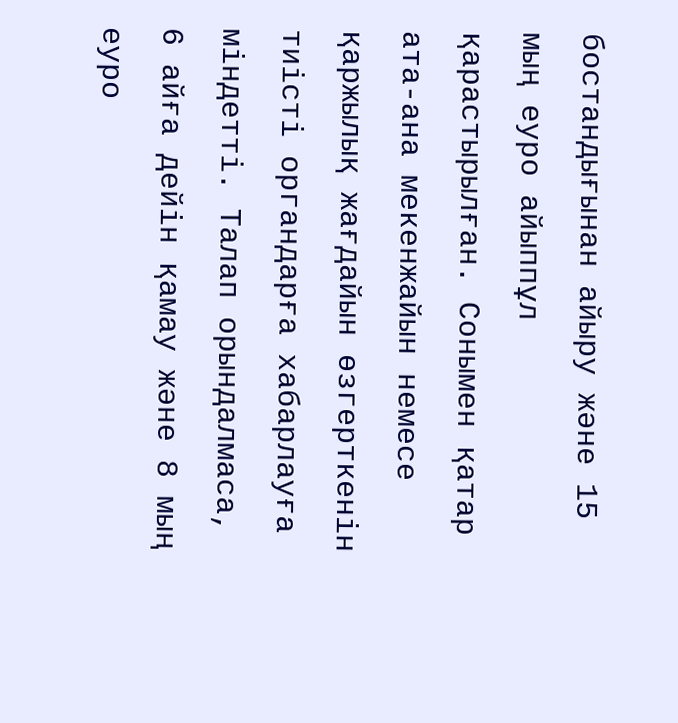бостандығынан айыру және 15 мың еуро айыппұл қарастырылған. Сонымен қатар ата-ана мекенжайын немесе қаржылық жағдайын өзгерткенін тиісті органдарға хабарлауға міндетті. Талап орындалмаса, 6 айға дейін қамау және 8 мың еуро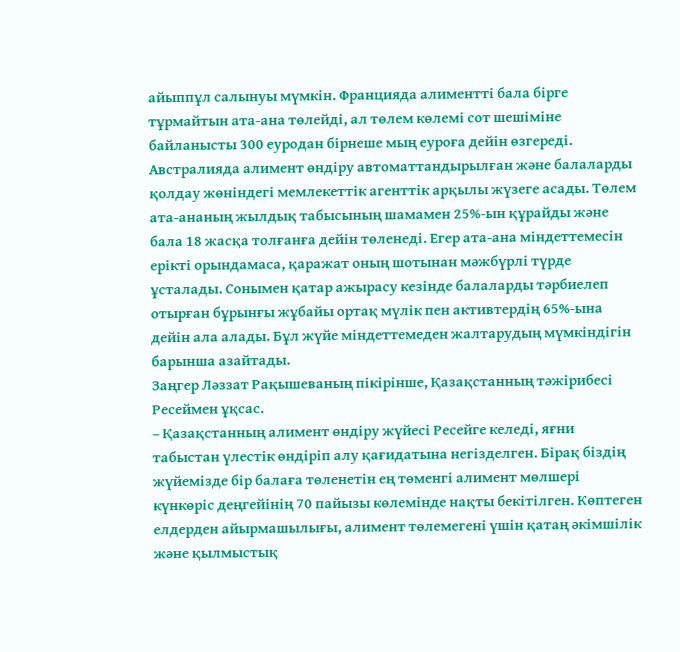айыппұл салынуы мүмкін. Францияда алиментті бала бірге тұрмайтын ата-ана төлейді, ал төлем көлемі сот шешіміне байланысты 300 еуродан бірнеше мың еуроға дейін өзгереді.
Австралияда алимент өндіру автоматтандырылған және балаларды қолдау жөніндегі мемлекеттік агенттік арқылы жүзеге асады. Төлем ата-ананың жылдық табысының шамамен 25%-ын құрайды және бала 18 жасқа толғанға дейін төленеді. Егер ата-ана міндеттемесін ерікті орындамаса, қаражат оның шотынан мәжбүрлі түрде ұсталады. Сонымен қатар ажырасу кезінде балаларды тәрбиелеп отырған бұрынғы жұбайы ортақ мүлік пен активтердің 65%-ына дейін ала алады. Бұл жүйе міндеттемеден жалтарудың мүмкіндігін барынша азайтады.
Заңгер Ләззат Рақышеваның пікірінше, Қазақстанның тәжірибесі Ресеймен ұқсас.
– Қазақстанның алимент өндіру жүйесі Ресейге келеді, яғни табыстан үлестік өндіріп алу қағидатына негізделген. Бірақ біздің жүйемізде бір балаға төленетін ең төменгі алимент мөлшері күнкөріс деңгейінің 70 пайызы көлемінде нақты бекітілген. Көптеген елдерден айырмашылығы, алимент төлемегені үшін қатаң әкімшілік және қылмыстық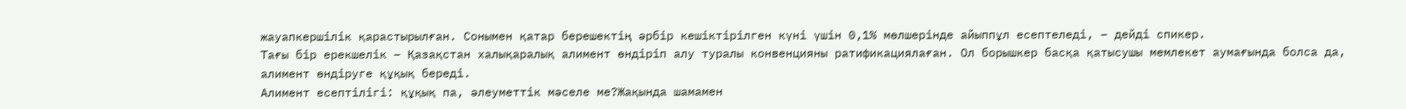жауапкершілік қарастырылған. Сонымен қатар берешектің әрбір кешіктірілген күні үшін 0,1% мөлшерінде айыппұл есептеледі, – дейді спикер.
Тағы бір ерекшелік – Қазақстан халықаралық алимент өндіріп алу туралы конвенцияны ратификациялаған. Ол борышкер басқа қатысушы мемлекет аумағында болса да, алимент өндіруге құқық береді.
Алимент есептілігі: құқық па, әлеуметтік мәселе ме?Жақында шамамен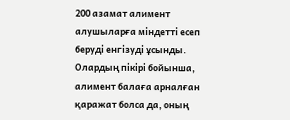200 азамат алимент алушыларға міндетті есеп беруді енгізуді ұсынды. Олардың пікірі бойынша, алимент балаға арналған қаражат болса да, оның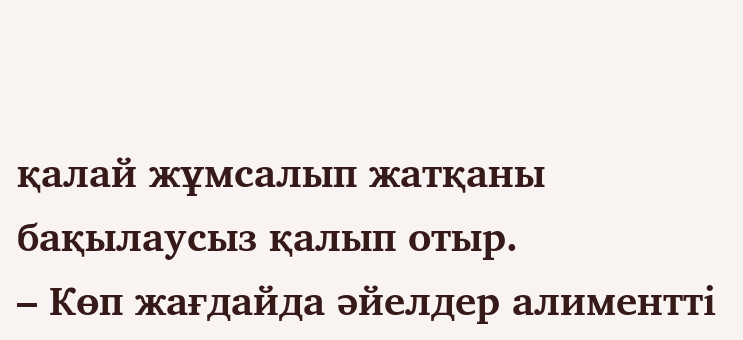қалай жұмсалып жатқаны бақылаусыз қалып отыр.
– Көп жағдайда әйелдер алиментті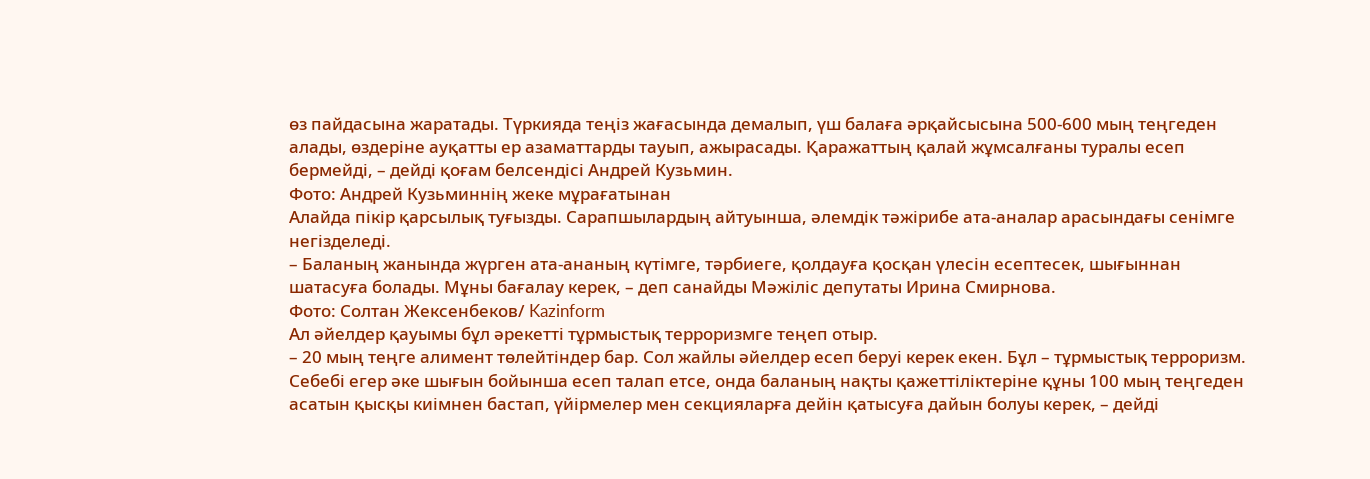өз пайдасына жаратады. Түркияда теңіз жағасында демалып, үш балаға әрқайсысына 500-600 мың теңгеден алады, өздеріне ауқатты ер азаматтарды тауып, ажырасады. Қаражаттың қалай жұмсалғаны туралы есеп бермейді, – дейді қоғам белсендісі Андрей Кузьмин.
Фото: Андрей Кузьминнің жеке мұрағатынан
Алайда пікір қарсылық туғызды. Сарапшылардың айтуынша, әлемдік тәжірибе ата-аналар арасындағы сенімге негізделеді.
– Баланың жанында жүрген ата-ананың күтімге, тәрбиеге, қолдауға қосқан үлесін есептесек, шығыннан шатасуға болады. Мұны бағалау керек, – деп санайды Мәжіліс депутаты Ирина Смирнова.
Фото: Солтан Жексенбеков/ Kazinform
Ал әйелдер қауымы бұл әрекетті тұрмыстық терроризмге теңеп отыр.
– 20 мың теңге алимент төлейтіндер бар. Сол жайлы әйелдер есеп беруі керек екен. Бұл – тұрмыстық терроризм. Себебі егер әке шығын бойынша есеп талап етсе, онда баланың нақты қажеттіліктеріне құны 100 мың теңгеден асатын қысқы киімнен бастап, үйірмелер мен секцияларға дейін қатысуға дайын болуы керек, – дейді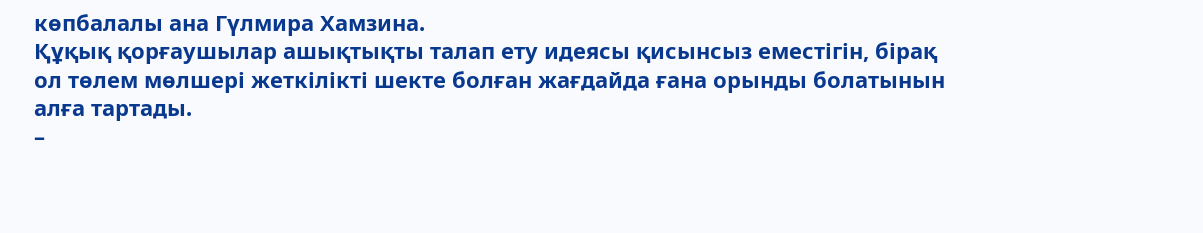көпбалалы ана Гүлмира Хамзина.
Құқық қорғаушылар ашықтықты талап ету идеясы қисынсыз еместігін, бірақ ол төлем мөлшері жеткілікті шекте болған жағдайда ғана орынды болатынын алға тартады.
–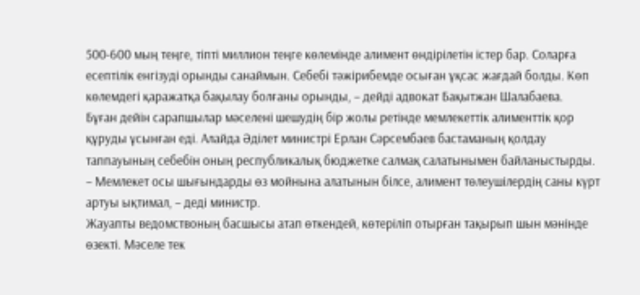500-600 мың теңге, тіпті миллион теңге көлемінде алимент өндірілетін істер бар. Соларға есептілік енгізуді орынды санаймын. Себебі тәжірибемде осыған ұқсас жағдай болды. Көп көлемдегі қаражатқа бақылау болғаны орынды, – дейді адвокат Бақытжан Шалабаева.
Бұған дейін сарапшылар мәселені шешудің бір жолы ретінде мемлекеттік алименттік қор құруды ұсынған еді. Алайда Әділет министрі Ерлан Сәрсембаев бастаманың қолдау таппауының себебін оның республикалық бюджетке салмақ салатынымен байланыстырды.
– Мемлекет осы шығындарды өз мойнына алатынын білсе, алимент төлеушілердің саны күрт артуы ықтимал, – деді министр.
Жауапты ведомствоның басшысы атап өткендей, көтеріліп отырған тақырып шын мәнінде өзекті. Мәселе тек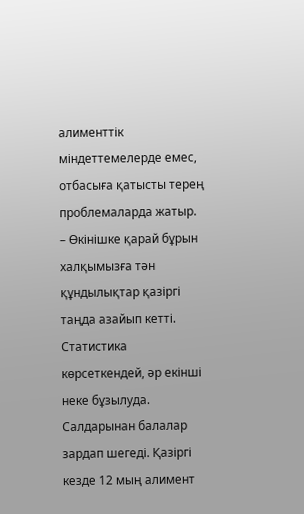алименттік міндеттемелерде емес, отбасыға қатысты терең проблемаларда жатыр.
– Өкінішке қарай бұрын халқымызға тән құндылықтар қазіргі таңда азайып кетті. Статистика көрсеткендей, әр екінші неке бұзылуда. Салдарынан балалар зардап шегеді. Қазіргі кезде 12 мың алимент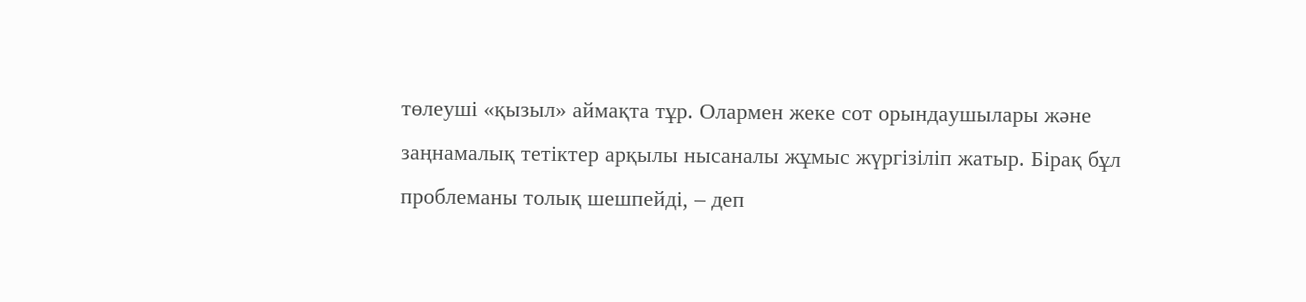төлеуші «қызыл» аймақта тұр. Олармен жеке сот орындаушылары және заңнамалық тетіктер арқылы нысаналы жұмыс жүргізіліп жатыр. Бірақ бұл проблеманы толық шешпейді, – деп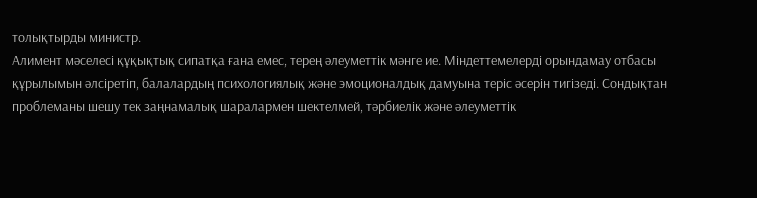толықтырды министр.
Алимент мәселесі құқықтық сипатқа ғана емес, терең әлеуметтік мәнге ие. Міндеттемелерді орындамау отбасы құрылымын әлсіретіп, балалардың психологиялық және эмоционалдық дамуына теріс әсерін тигізеді. Сондықтан проблеманы шешу тек заңнамалық шаралармен шектелмей, тәрбиелік және әлеуметтік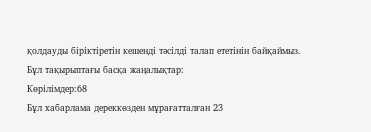қолдауды біріктіретін кешенді тәсілді талап ететінін байқаймыз.
Бұл тақырыптағы басқа жаңалықтар:
Көрілімдер:68
Бұл хабарлама дереккөзден мұрағатталған 23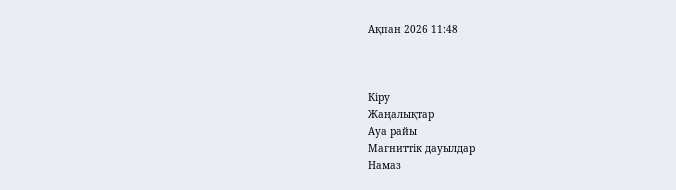Ақпан 2026 11:48



Кіру
Жаңалықтар
Ауа райы
Магниттік дауылдар
Намаз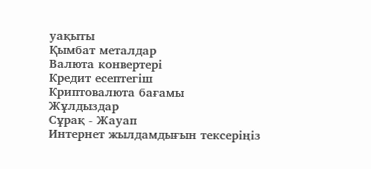уақыты
Қымбат металдар
Валюта конвертері
Кредит есептегіш
Криптовалюта бағамы
Жұлдыздар
Сұрақ - Жауап
Интернет жылдамдығын тексеріңіз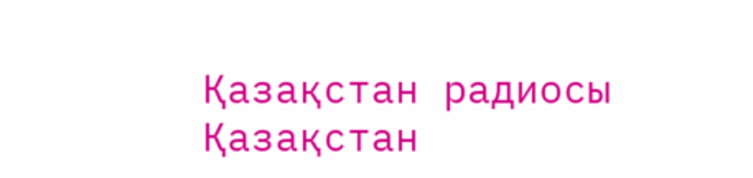Қазақстан радиосы
Қазақстан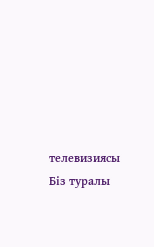телевизиясы
Біз туралы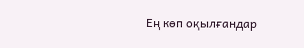Ең көп оқылғандар